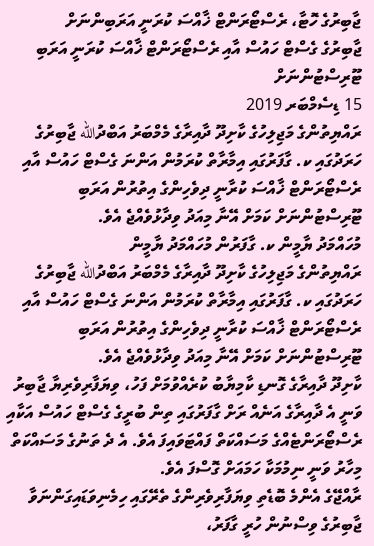ޖާބިރުގެ ހޮޓާ، ރެސްޓޯރަންޓް ޚާއްސަ ކުރަނީ އަރަބިންނަށް
ޖާބިރުގެ ގެސްޓް ހައުސް އާއި ރެސްޓޯރަންޓް ޚާއްސަ ކުރަނީ އަރަބި ޓޫރިސްޓުންނަށް
15 ޑިސެމްބަރ 2019
ރައްޔިތުންގެ މަޖިލިހުގެ ކާށިދޫ ދާއިރާގެ މެމްބަރު އަބްދުالله ޖާބިރުގެ ހަރަދުގައި ކ. ގާފަރުގައި އިމާރާތް ކުރަމުން އަންނަ ގެސްޓް ހައުސް އާއި ރެސްޓޯރަންޓް ޚާއްސަ ކުރާނީ ދިވެހިންގެ އިތުރުން އަރަބި ޓޫރިސްޓުންނަށް ކަމަށް އޭނާ މިއަދު ވިދާޅުވެއްޖެ އެވެ.
މުހައްމަދު ޔާމީން ކ. ގާފަރުން މުހައްމަދު ޔާމީން
ރައްޔިތުންގެ މަޖިލިހުގެ ކާށިދޫ ދާއިރާގެ މެމްބަރު އަބްދުالله ޖާބިރުގެ ހަރަދުގައި ކ. ގާފަރުގައި އިމާރާތް ކުރަމުން އަންނަ ގެސްޓް ހައުސް އާއި ރެސްޓޯރަންޓް ޚާއްސަ ކުރާނީ ދިވެހިންގެ އިތުރުން އަރަބި ޓޫރިސްޓުންނަށް ކަމަށް އޭނާ މިއަދު ވިދާޅުވެއްޖެ އެވެ.
ކާށިދޫ ދާއިރާގެ ގޮނޑި ކާމިޔާބު ކުރެއްވުމަށް ފަހު، ވިޔަފާރިވެރިޔާ ޖާބިރު ވަނީ އެ ދާއިރާގެ އަނެއް ރަށް ގާފަރުގައި ތިން ބުރީގެ ގެސްޓް ހައުސް އަކާއި ރެސްޓޯރަންޓެއްގެ މަސައްކަތް ފައްޓަވައިފަ އެވެ. އެ ދެ ތަނުގެ މަސައްކަތް މިހާރު ވަނީ ނިމުމަކާ ހަމައަށް ގޮސްފަ އެވެ.
ރާއްޖޭގެ އެންމެ ބޮޑެތި ވިޔަފާރިވެރިންގެ ތެރޭގައި ހިމެނިވަޑައިގަންނަވާ ޖާބިރުގެ ވިސްނުން ހުރީ ގާފަރު،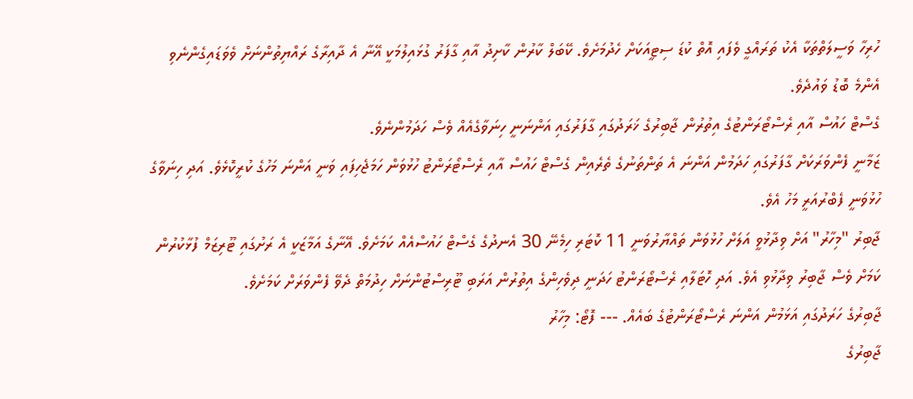ހުރިހާ ވަސީލަތްތަކާ އެކު ތަރައްގީ ވެފައި އޮތް ކުޑަ ސިޓީއަކަށް ހެދުމަށެވެ. ކޭބަލް ކާރުން ކާށިދު އާއި ގާފަރު ގުޅައިލުމަކީ އޭނާ އެ ދާއިރާގެ ރައްޔިތުންނަށް ވެވަޑައިގެންނެވި އެންމެ ބޮޑު ވައުދެވެ.
ގެސްޓް ހައުސް އާއި ރެސްޓޯރަންޓުގެ އިތުރުން ޖާބިރުގެ ޚަރަދުގައި ގާފަރުގައި އަންނަނީ ހިނަވާގެއެއް ވެސް ހަދަމުންނެވެ.
ޒަމާނީ ފެންވަރަކަށް ގާފަރުގައި ހަދަމުން އަންނަ އެ ތަންތަނުގެ ތެރެއިން ގެސްޓް ހައުސް އާއި ރެސްޓޯރަންޓު ހުޅުވަން ހަމަޖެހިފައި ވަނީ އަންނަ މަހުގެ ކުރީކޮޅެވެ. އަދި ހިނަވާގެ ހުޅުވަނީ ފެބްރުއަރީ މަހު އެވެ.
ޖާބިރު "މިހާރު" އަށް ވިދާޅުވީ އަލަށް ހުޅުވަން ތައްޔާރުވަނީ 11 ކޮޓަރި ހިމެނޭ 30 އެނދުގެ ގެސްޓް ހައުސްއެއް ކަމަށެވެ. އޭނާގެ އަމާޒަކީ އެ ރަށުގައި ޓޫރިޒަމް ފުޅާކުރުން ކަމަށް ވެސް ޖާބިރު ވިދާޅުވި އެވެ. އަދި ހޮޓަލާއި ރެސްޓޯރަންޓު ހަދަނީ ދިވެހިންގެ އިތުރުން އަރަބި ޓޫރިސްޓުންނަށް ހިދުމަތް ދެވޭ ފެންވަރަށް ކަމަށެވެ.
ޖާބިރުގެ ހަރަދުގައި އަޅަމުން އަންނަ ރެސްޓޯރަންޓުގެ ބައެއް. --- ފޮޓޯ: މިހާރު
ޖާބިރުގެ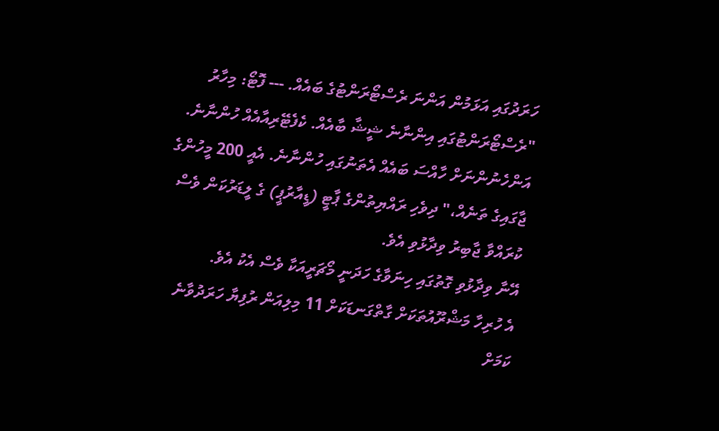ހަރަދުގައި އަޅަމުން އަންނަ ރެސްޓޯރަންޓުގެ ބައެއް. --- ފޮޓޯ: މިހާރު
"ރެސްޓޯރަންޓުގައި އިންނާނެ ޝީޝާ ބާއެއް. ކެފެޓޭރިއާއެއް ހުންނާނެ. އަންހެނުންނަށް ހާއްސަ ބައެއް އެތަނުގައި ހުންނާނެ. އެއީ 200 މީހުންގެ ޖާގައިގެ ތަނެއް،" ދިވެހި ރައްޔިތުންގެ ޕާޓީ (ޑީއާރުޕީ) ގެ ލީޑަރުކަން ވެސް ކުރައްވާ ޖާބިރު ވިދާޅުވި އެވެ.
އޭނާ ވިދާޅުވި ގޮތުގައި ހިނަވާގެ ހަދަނީ މޯޗަރީއަކާ ވެސް އެކު އެވެ.
އެ ހުރިހާ މަޝްރޫއުތަކަށް ގާތްގަނޑަކަށް 11 މިލިއަން ރުފިޔާ ހަރަދުވާނެ ކަމަށް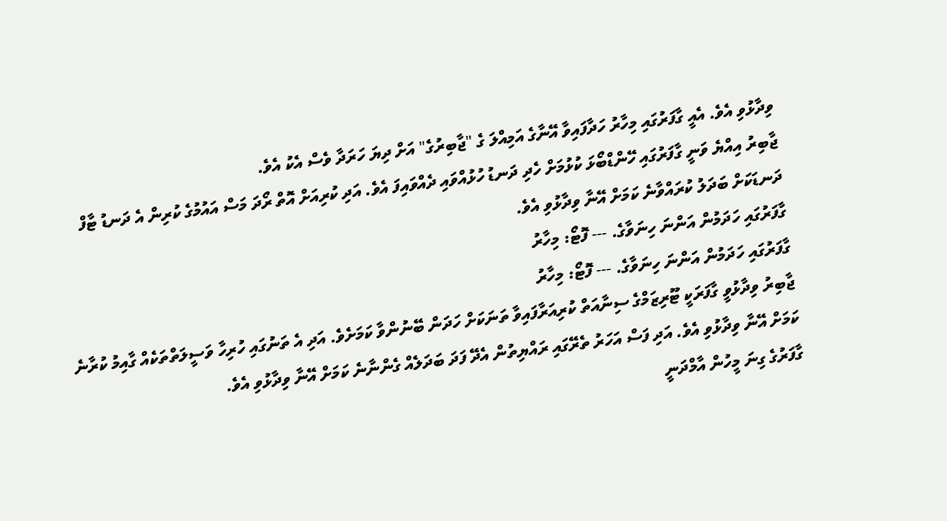ވިދާޅުވި އެވެ. އެއީ ގާފަރުގައި މިހާރު ހަދާފައިވާ އޭނާގެ އަމިއްލަ ގެ "ޖާބިރުގެ" އަށް ދިޔަ ހަރަދާ ވެސް އެކު އެވެ.
ޖާބިރު އިއްޔެ ވަނީ ގާފަރުގައި ހޭންޑްބޯޅަ ކުޅުމަށް ހެދި ދަނޑު ހުޅުއްވައި ދެއްވައިފަ އެވެ. އަދި ކުރިއަށް އޮތް ރޯދަ މަސް އައުމުގެ ކުރިން އެ ދަނޑު ޓާފް ދަނޑަކަށް ބަދަލު ކުރައްވާނެ ކަމަށް އޭނާ ވިދާޅުވި އެވެ.
ގާފަރުގައި ހަދަމުން އަންނަ ހިނަވާގެ. --- ފޮޓޯ: މިހާރު
ގާފަރުގައި ހަދަމުން އަންނަ ހިނަވާގެ. --- ފޮޓޯ: މިހާރު
ޖާބިރު ވިދާޅުވީ ގާފަރަކީ ޓޫރިޒަމްގެ ސިނާއަތް ކުރިއަރާފައިވާ ތަނަކަށް ހަދަން ބޭނުންވާ ކަމަށެވެ. އަދި އެ ތަނުގައި ހުރިހާ ވަސީލަތްތަކެއް ގާއިމު ކުރާނެ ކަމަށް އޭނާ ވިދާޅުވި އެވެ. އަދި ފަސް އަހަރު ތެރޭގައި ރައްޔިތުން އެދޭ ފަދަ ބަދަލެއް ގެންނާނެ ކަމަށް އޭނާ ވިދާޅުވި އެވެ.
ގާފަރުގެ ގިނަ މީހުން އާމްދަނީ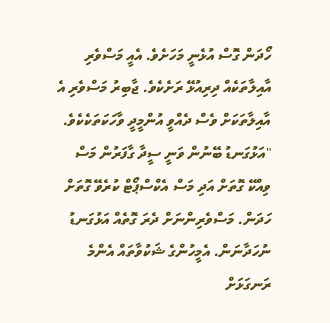ހޯދަން ގޮސް އުޅެނީ މަހަށެވެ. އެއީ މަސްވެރި އާއިލާތަކެއް ދިރިއުޅޭ ރަށެކެވެ. ޖާބިރު މަސްވެރި އެ އާއިލާތަކަށް ވެސް ދެއްވީ އުންމީދީ ވާހަކަތަކެކެވެ.
"އަޅުގަނޑު ބޭނުން ވަނީ ސީދާ ގާފަރުން މަސް ވިއްކޭ ގޮތަށް އަދި މަސް އެކްސްޕޯޓް ކުރެވޭ ގޮތަށް ހަދަން. މަސްވެރިންނަށް ދެރަ ގޮތެއް އަޅުގަނޑު ނުހަދާނަން. އެމީހުންގެ ޝަކުވާތައް އެންމެ ރަނގަޅަށް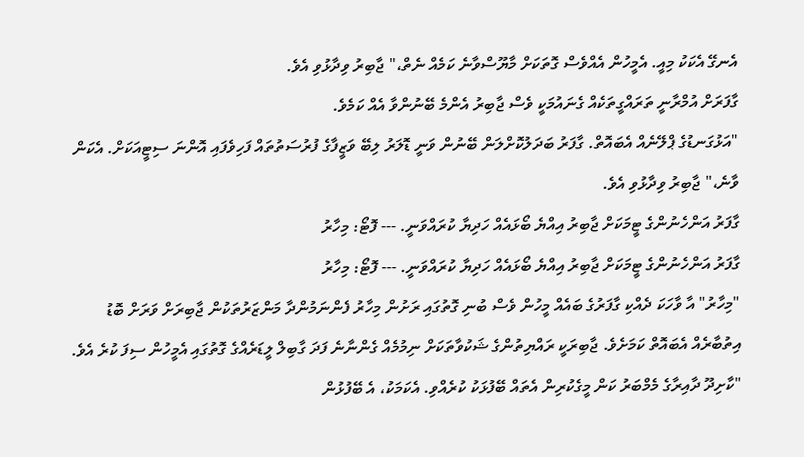އެނގޭ އެކަކު މިއީ. އެމީހުން އެއްވެސް ގޮތަކަށް މާޔޫސްވާނެ ކަމެއް ނެތް،" ޖާބިރު ވިދާޅުވި އެވެ.
ގާފަރަށް އުމްރާނީ ތަރައްގީތަކެއް ގެނައުމަކީ ވެސް ޖާބިރު އެންމެ ބޭނުންވާ އެއް ކަމެވެ.
"އަޅުގަނޑުގެ ޕްލޭނެއް އެބައޮތް. ގާފަރު ބަދަލުކޮށްލަން ބޭނުން ވަނީ ޑޮލަރު ލިބޭ ވަޒީފާގެ ފުރުސަތުތައް ފަހިވެފައި އޮންނަ ސިޓީއަކަށް. އެކަން ވާނެ،" ޖާބިރު ވިދާޅުވި އެވެ.
ގާފަރު އަންހެނުންގެ ޓީމަކަށް ޖާބިރު އިއްޔެ ބޯޅައެއް ހަދިޔާ ކުރައްވަނީ. --- ފޮޓޯ: މިހާރު
ގާފަރު އަންހެނުންގެ ޓީމަކަށް ޖާބިރު އިއްޔެ ބޯޅައެއް ހަދިޔާ ކުރައްވަނީ. --- ފޮޓޯ: މިހާރު
"މިހާރު" އާ ވާހަކަ ދެއްކި ގާފަރުގެ ބައެއް މީހުން ވެސް ބުނި ގޮތުގައި ރަށުން މިހާރު ފެންނަމުންދާ މަންޒަރުތަކުން ޖާބިރަށް ވަރަށް ބޮޑު އިތުބާރެއް އެބައޮތް ކަމަށެވެ. ޖާބިރަކީ ރައްޔިތުންގެ ޝަކުވާތަކަށް ނިމުމެއް ގެންނާނެ ފަދަ ގާބިލް ލީޑަރެއްގެ ގޮތުގައި އެމީހުން ސިފަ ކުރެ އެވެ.
"ކާށިދޫ ދާއިރާގެ މެމްބަރު ކަން މީގެކުރިން އެތައް ބޭފުޅަކު ކުރެއްވި. އެކަމަކު، އެ ބޭފުޅުން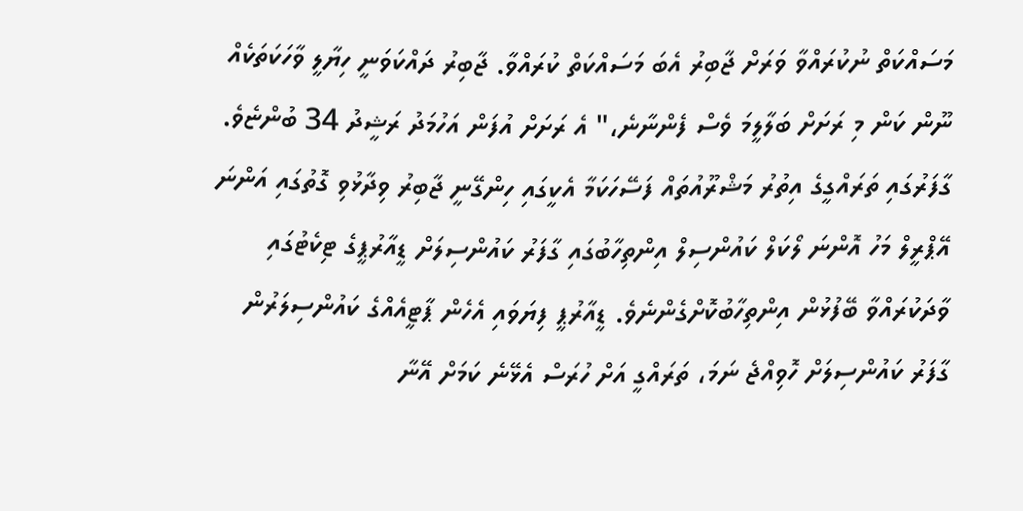މަސައްކަތް ނުކުރައްވާ ވަރަށް ޖާބިރު އެބަ މަސައްކަތް ކުރައްވާ. ޖާބިރު ދައްކަވަނީ ހިޔާލީ ވާހަކަތަކެއް ނޫން ކަން މި ރަށަށް ބަލާލީމަ ވެސް ފެންނާނެ،" އެ ރަށަށް އުފަން އަހުމަދު ރަޝީދު 34 ބުންޏެވެ.
ގާފަރުގައި ތަރައްގީގެ އިތުރު މަޝްރޫއުތައް ފަސޭހަކަމާ އެކީގައި ހިންގޭނީ ޖާބިރު ވިދާޅުވި ގޮތުގައި އަންނަ އޭޕްރީލް މަހު އޮންނަ ލޯކަލް ކައުންސިލް އިންތިހާބުގައި ގާފަރު ކައުންސިލަށް ޑީއާރުޕީގެ ޓިކެޓުގައި ވާދަކުރައްވާ ބޭފުޅުން އިންތިހާބުކޮށްގެންނެވެ. ޑީއާރުޕީ ފިޔަވައި އެހެން ޕާޓީއެއްގެ ކައުންސިލަރުން ގާފަރު ކައުންސިލަށް ހޮވިއްޖެ ނަމަ، ތަރައްގީ އަށް ހުރަސް އެޅޭނެ ކަމަށް އޭނާ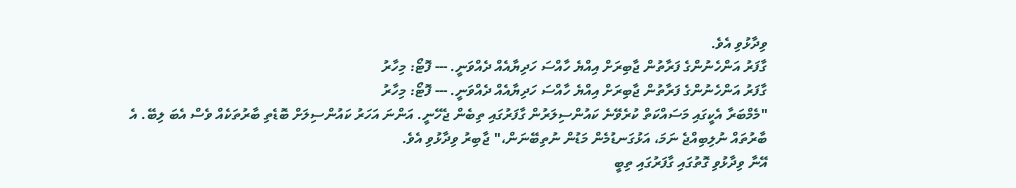ވިދާޅުވި އެވެ.
ގާފަރު އަންހެނުންގެ ފަރާތުން ޖާބިރަށް އިއްޔެ ހާއްސަ ހަދިޔާއެއް ދެއްވަނީ. --- ފޮޓޯ: މިހާރު
ގާފަރު އަންހެނުންގެ ފަރާތުން ޖާބިރަށް އިއްޔެ ހާއްސަ ހަދިޔާއެއް ދެއްވަނީ. --- ފޮޓޯ: މިހާރު
"މެމްބަރާ އެކީގައި މަސައްކަތް ކުރެވޭނެ ކައުންސިލަރުން ގާފަރުގައި ތިބެން ޖެހޭނީ. އަންނަ އަހަރު ކައުންސިލަށް ބޮޑެތި ބާރުތަކެއް ވެސް އެބަ ލިބޭ. އެ ބާރުތައް ނުލިބިއްޖެ ނަމަ، އަޅުގަނޑުމެން މަޑުން ނުތިބޭނަން،" ޖާބިރު ވިދާޅުވި އެވެ.
އޭނާ ވިދާޅުވި ގޮތުގައި ގާފަރުގައި ތިބީ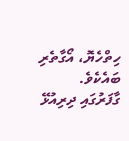ހިތްހެޔޮ، އޯގާތެރި ބައެކެވެ. ގާފަރުގައި ދިރިއުޅޭ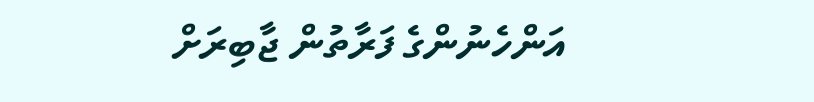އަންހެނުންގެ ފަރާތުން ޖާބިރަށް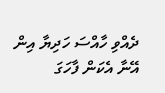ދެއްވި ހާއްސަ ހަދިޔާ އިން އޭނާ އެކަން ފާހަގަ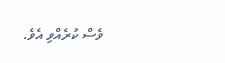ވެސް ކުރެއްވި އެވެ.